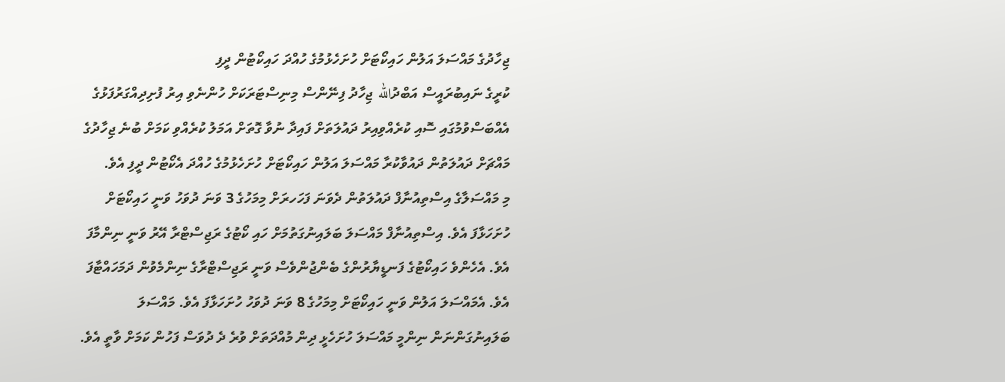ޖިހާދުގެ މައްސަލަ އަލުން ހައިކޯޓަށް ހުށަހެޅުމުގެ ހުއްދަ ހައިކޯޓުން ދީފި
ކުރީގެ ނައިބުރައީސް އަބްދުالله ޖިހާދު ފިނޭންސް މިނިސްޓަރަކަށް ހުންނެވި އިރު ފުށިދިއްގަރުފަޅުގެ އެއްބަސްވުމުގައި ސޮއި ކުރެއްވިއިރު ދައުލަތަށް ފައިދާ ނުވާ ގޮތަށް އަމަލު ކުރެއްވި ކަމަށް ބުނެ ޖިހާދުގެ މައްޗަށް ދައުލަތުން ދައުވާކުރާ މައްސަލަ އަލުން ހައިކޯޓަށް ހުށަހެޅުމުގެ ހުއްދަ އެކޯޓުން ދީފި އެވެ.
މި މައްސަލާގެ އިސްތިއުނާފް ދައުލަތުން ދެވަނަ ފަހަހރަށް މިމަހުގެ 3 ވަނަ ދުވަހު ވަނީ ހައިކޯޓަށް ހުށަހަޅާފަ އެވެ. އިސްތިއުނާފް މައްސަލަ ބަލައިނުގަތުމަށް ހައި ކޯޓުގެ ރަޖިސްޓްރާ އޭރު ވަނީ ނިންމާފަ އެވެ. އެހެންވެ ހައިކޯޓުގެ ފަނޑީޔާރުންގެ ބެންޖުންވެސް ވަނީ ރަޖިސްޓްރާގެ ނިންމެވުން ދަމަހައްޓާފަ އެވެ. އެމައްސަލަ އަލުން ވަނީ ހައިކޯޓަށް މިމަހުގެ 8 ވަނަ ދުވަހު ހުށަހަޅާފަ އެވެ. މައްސަލަ ބަލައިނުގަންނަން ނިންމީ މައްސަލަ ހުށަހެޅީ ދިން މުއްދަތަށް ވުރެ ދެ ދުވަސް ފަހުން ކަމަށް ވާތީ އެވެ.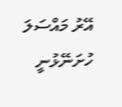އޭރު މައްސަލަ ހުށަނޭޅުނީ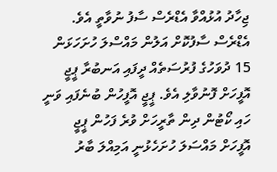ޖިހާދު އުޅުއްވާ އެޑްރެސް ސާފު ނުވާތީ އެވެ.
އެޑްރެސް ސާފުކޮށް އަލުން މައްސްލަ ހުށަހަޅަން 15 ދުވަހުގެ ފުރުސަތެއް ދީފައި އަނބުރާ ޕީޖީ އޮފީހަށް ފޮނުވާލި އެވެ. ޕީޖީ އޮފީހުން ބުނެފައި ވަނީ ހައި ކޯޓުން ދިން ތާރީހަށް ވުރެ ފަހުން ޕީޖީ އޮފީހަށް މައްސަލަ ހުށަހެޅުނީ އަމިއްލަ ބާރު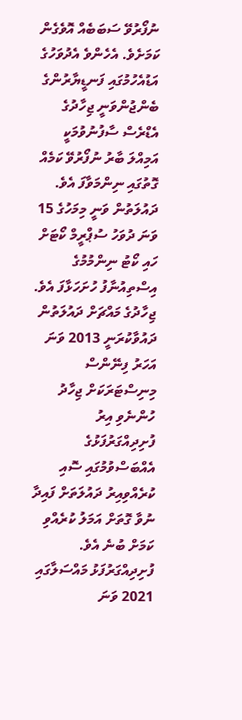ނުފޯރުވޭ ސަބަބެއް އޮވެގެން ކަމަށެވެ. އެހެންވެ އެދުވަހުގެ އަޑުއެހުމުގައި ފަނޑީޔާރުންގެ ބެންޖުންވަނީ ޖިހާދުގެ އެޑްރެސް ސާފުނުވުމަކީ އަމިއްލަ ބާރު ނުފޯރުވޭ ކަމެއް ގޮތުގައި ނިންމަވާފަ އެވެ.
ދައުލަތުން ވަނީ މިމަހުގެ 15 ވަނަ ދުވަހު ސުޕްރީމް ކޯޓަށް ހައި ކޯޓު ނިންމުމުގެ އިސްތިއުނާފު ހުށަހަޅާފަ އެވެ.
ޖިހާދުގެ މައްޗަށް ދައުލަތުން ދައުވާކުރަނީ 2013 ވަނަ އަހަރު ފިނޭންސް މިނިސްޓަރަކަށް ޖިހާދު ހުންނެވި އިރު ފުށިދިއްގަރުފަޅުގެ އެއްބަސްވުމުގައި ސޮއި ކުރެއްވިއިރު ދައުލަތަށް ފައިދާ ނުވާ ގޮތަށް އަމަލު ކުރެއްވި ކަމަށް ބުނެ އެވެ.
ފުށިދިއްގަރުފަޅު މައްސަލާގައި 2021 ވަނަ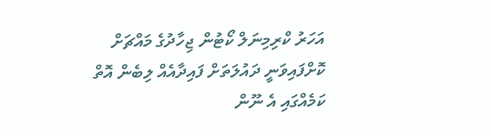އަހަރު ކްރިމިނަލް ކޯޓުން ޖިހާދުގެ މައްޗަށް ކޮށްފައިވަނީ ދައުލަތަށް ފައިދާއެއް ލިބެން އޮތް ކަމެއްގައި އެ ނޫން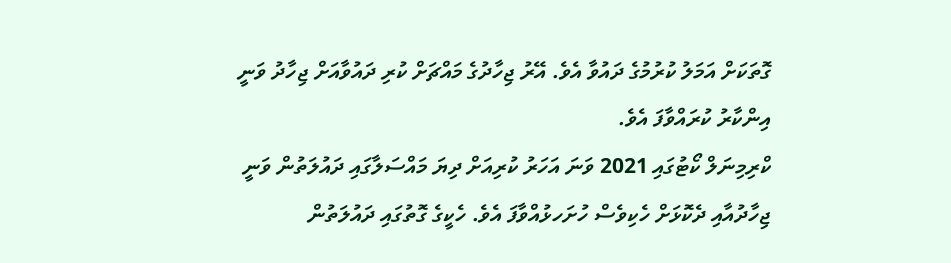ގޮތަކަށް އަމަލު ކުރުމުގެ ދައުވާ އެވެ. އޭރު ޖިހާދުގެ މައްޗަށް ކުރި ދައުވާއަށް ޖިހާދު ވަނީ އިންކާރު ކުރައްވާފަ އެވެ.
ކްރިމިނަލް ކޯޓުގައި 2021 ވަނަ އަހަރު ކުރިއަށް ދިޔަ މައްސަލާގައި ދައުލަތުން ވަނީ ޖިހާދުއާއި ދެކޮޅަށް ހެކިވެސް ހުށަހޅުއްވާފަ އެވެ. ހެކީގެ ގޮތުގައި ދައުލަތުން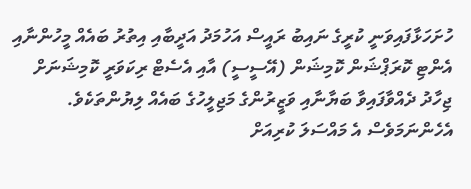ހުށަހަޅާފައިވަނީ ކުރީގެ ނައިބު ރައީސް އަހުމަދު އަދީބާއި އިތުރު ބައެއް މީހުންނާއި އެންޓި ކޮރަޕްޝަން ކޮމިޝަން (އޭސީސީ) އާއި އެސެޓް ރިކަވަރީ ކޮމިޝަނަށް ޖިހާދު ދެއްވާފައިވާ ބަޔާނާއި ވަޒީރުންގެ މަޖިލީހުގެ ބައެއް ލިޔުންތަކެވެ.
އެހެންނަމަވެސް އެ މައްސަލަ ކުރިއަށް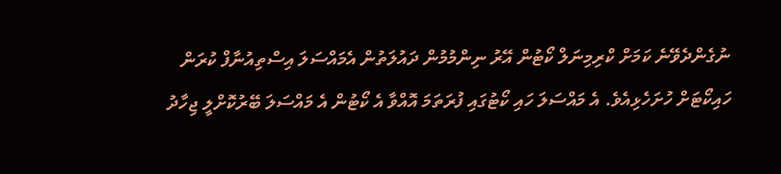ނުގެންދެވޭނެ ކަމަށް ކްރިމިނަލް ކޯޓުން އޭރު ނިންމުމުން ދައުލަތުން އެމައްސަލަ އިސްތިއުނާފް ކުރަން ހައިކޯޓަށް ހުށަހެޅިއެވެ. އެ މައްސަލަ ހައި ކޯޓުގައި ފުރަތަމަ އޮއްވާ އެ ކޯޓުން އެ މައްސަލަ ބޭރުކޮށްލީ ޖިހާދު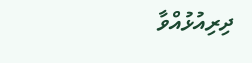ދިރިއުޅުއްވާ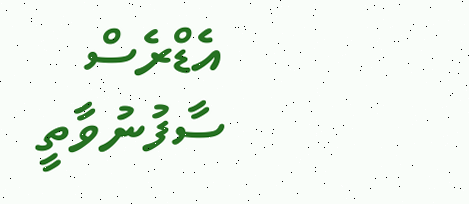އެޑްރެސް ސާފުނުވާތީ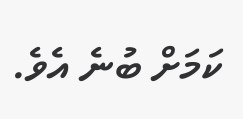ކަމަށް ބުނެ އެވެ.